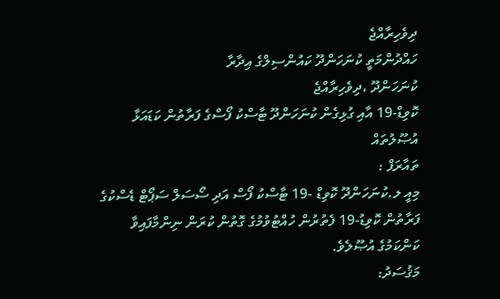ދިވެހިރާއްޖެ
ހައްދުންމަތީ ކުނަހަންދޫ ކައުންސިލްގެ އިދާރާ
ކުނަހަންދޫ ،ދިވެހިރާއްޖެ
ކޮވިޑް-19 އާއި ގުޅިގެން ކުނަހަންދޫ ޓާސްކު ފޯސްގެ ފަރާތުން ކަޑައަޅާ އުޞޫލުތައް
ތައާރަފް :
މިއީ ލ.ކުނަހަންދޫ ކޮވިޑް -19 ޓާސްކު ފޯސް އަދި ސޯސަލް ސަޕޯޓް ޑެސްކުގެ ފަރާތުން ކޮވިޑު-19 ފެތުރުން ހުއްޓުވުމުގެ ގޮތުން ކުރަން ނިންމާފައިވާ ކަންކަމުގެ އުޞޫލެވެ.
މަޤުސަދު: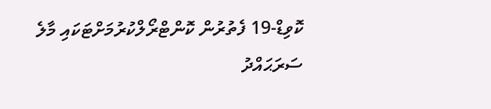ކޮވިޑް-19 ފެތުރުން ކޮންޓްރޯލްކުރުމަށްޓަކައި މާލެ ސަރަޙައްދު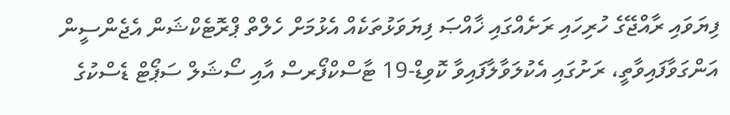ފިޔަވައި ރާއްޖޭގެ ހުރިހައި ރަށެއްގައި ޚާއްޞަ ފިޔަވަޅުތަކެއް އެޅުމަށް ހެލްތް ޕްރޮޓެކްޝަން އެޖެންސީން އަންގަވާފައިވާތީ، ރަށުގައި އެކުލަވާލާފައިވާ ކޮވިޑް-19 ޓާސްކްފޯރސް އާއި ސޯޝަލް ސަޕޯޓް ޑެސްކުގެ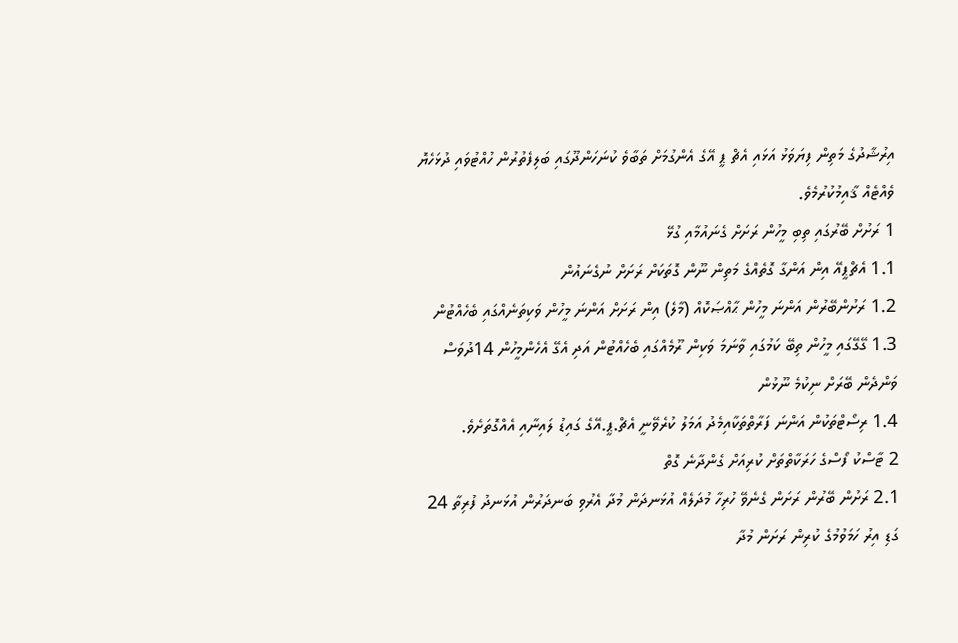އިރުޝާދުގެ މަތިން ފިޔަވަޅު އަޅައި އެޗް ޕީ އޭގެ އެންގުމަށް ތަބާވެ ކުނަހަންދޫގައި ބަލިފެތުރުން ހުއްޓުވައި ދުޅަހެޔޮ ވެއްޓެއް ޤާއިމުކުރުމެވެ.
1 ރަށުށް ބޭރުގައި ތިބި މީހުން ރަށަށް ގެނައުމާއި ގުޅޭ
1.1 އެޗްޕީއޭ އިން އަންގާ ގޮތެއްގެ މަތިން ނޫން ގޮތަކަށް ރަށަށް ނުގެނައުން
1.2 ރަށުންބޭރުން އަންނަ މީހުން ޙާއްޞަކޮއް (މާލެ) އިން ރަށަށް އަންނަ މީހުން ވަކިތަނެއްގައި ބެހެއްޓުން
1.3 ގޭގޭގައި މީހުން ތިބޭ ކަމުގައި ވާނަމަ ވަކިން ރޫމެއްގައި ބެހެއްޓުން އަދި އެގޭ އެހެންމީހުން 14ދުވަސް ވަންދެން ބޭރަށް ނިކުމެ ނޫޅުން
1.4 ރިސޯޓްތަކުން އަންނަ ފަރާތްތަކާއިމެދު އަމަލު ކުރެވޭނީ އެޗް.ޕީ.އޭގެ ގައިޑު ލައިނާއި އެއްގޮތަށެވެ.
2 ޓާސްކު ފޯސްގެ ހަރަކާތްތަށް ކުރިއަށް ގެންދާނެ ގޮތް
2.1 ރަށުން ބޭރުން ރަށަން ގެނެވޭ ހުރިހާ މުދަލެއް އުޅަނދަން މުދާ އެރުވި ބަނދަރުން އުޅަނދު ފުރިތާ 24 ގަޑި އިރު ހަމަވުމުގެ ކުރިން ރަށަން މުދާ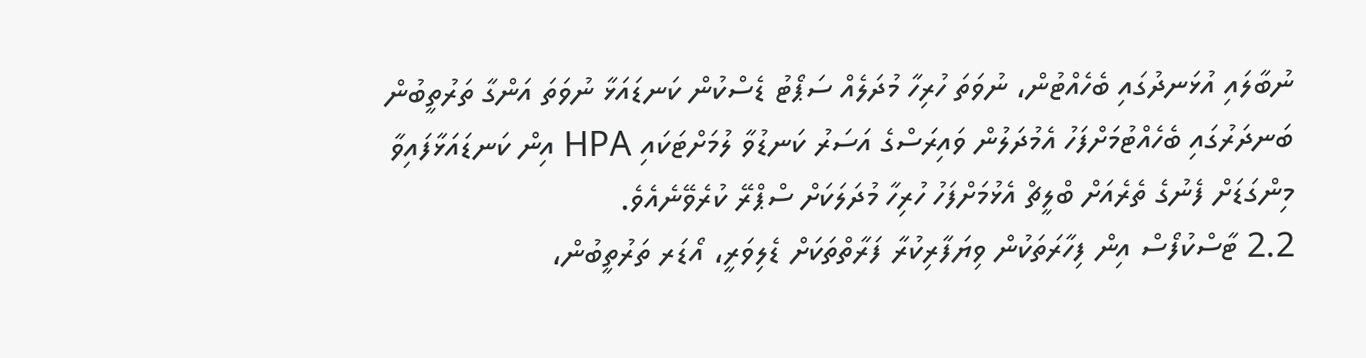ނުބާލައި އުޅަނދުގައި ބެހެއްޓުން، ނުވަތަ ހުރިހާ މުދަލެއް ސަޕޯޓު ޑެސްކުން ކަނޑައަޅާ ނުވަތަ އަންގާ ތަރުތީބުން ބަނދަރުގައި ބެހެއްޓުމަށްފަހު އެމުދަލުން ވައިރަސްގެ އަސަރު ކަނޑުވާ ލުމަށްޓަކައި HPA އިން ކަނޑައަޅާފައިވާ މިންގަޑަށް ފެނުގެ ތެރެއަށް ބްލީޗް އެޅުމަށްފަހު ހުރިހާ މުދަލަކަށް ސްޕްރޭ ކުރެވޭނެއެވެ.
2.2 ޓާސްކުފޯސް އިން ފިހާރަތަކުން ވިޔަފާރިކުރާ ފަރާތްތަކަށް ޑެލިވަރީ، އޯޑަރ ތަރުތީބުން،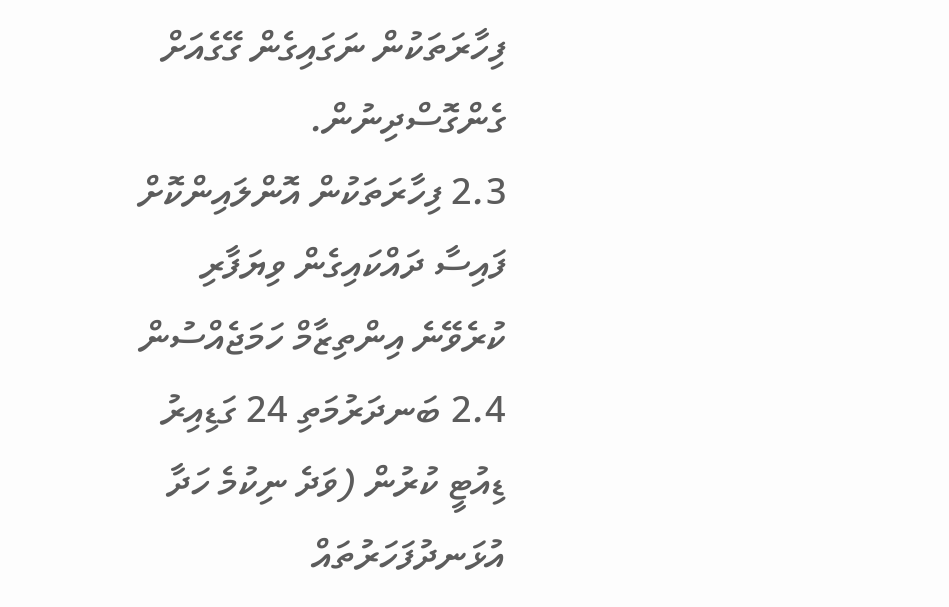ފިހާރަތަކުން ނަގައިގެން ގޭގެއަށް ގެންގޮސްދިނުން.
2.3 ފިހާރަތަކުން އޮންލައިންކޮށް ފައިސާ ދައްކައިގެން ވިޔަފާރި ކުރެވޭނެ އިންތިޒާމް ހަމަޖެއްސުން
2.4 ބަނދަރުމަތި 24 ގަޑިއިރު ޑިއުޓީ ކުރުން (ވަދެ ނިކުމެ ހަދާ އުޅަނދުފަހަރުތައް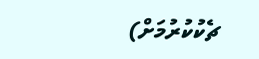ޗެކުކުރުމަށް)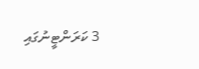3 ކަރަންޓީނުގައި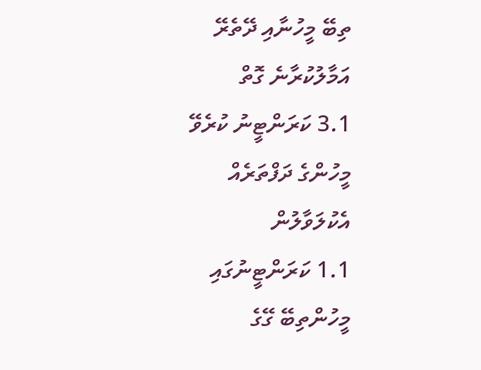ތިބޭ މީހުނާއި ދޭތެރޭ އަމާލުކުރާނެ ގޮތް
3.1 ކަރަންޓީނު ކުރެވޭ މީހުންގެ ދަފްތަރެއް އެކުލަވާލުން
1.1 ކަރަންޓީނުގައި މީހުންތިބޭ ގޭގެ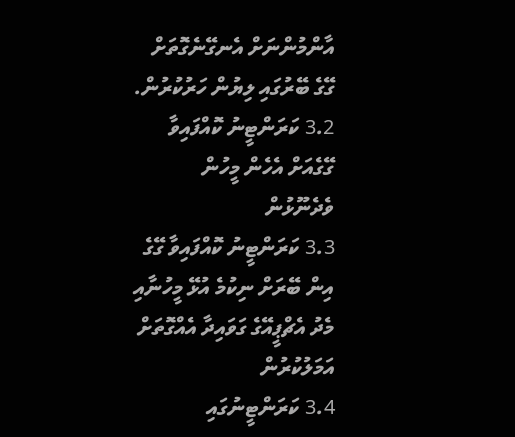އާންމުންނަށް އެނގޭނެގޮތަށް ގޭގެ ބޭރުގައި ލިޔުން ހަރުކުރުން.
3.2 ކަރަންޓީނު ކޮއްފައިވާ ގޭގެއަށް އެހެން މީހުން ވެދެނޫޅުން
3.3 ކަރަންޓީނު ކޮއްފައިވާ ގޭގެ އިން ބޭރަށް ނިކުމެ އުޅޭ މީހުނާއި މެދު އެޗްޕީއޭގެ ގަވައިދާ އެއްގޮތަށް އަމަލުކުރުން
3.4 ކަރަންޓީނުގައި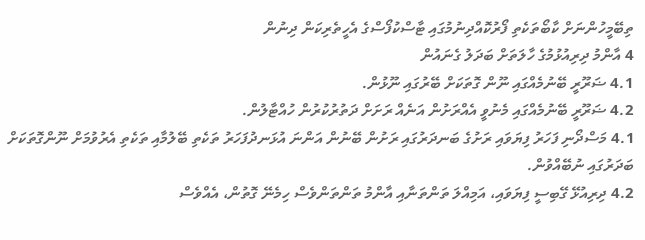ތިބޭމީހުންނަށް ކާބޯތަކެތި ފޯރުކޮއްދިނުމުގައި ޓާސްކުފޯސްގެ އެހީތެރިކަން ދިނުން
4 އާންމު ދިރިއުޅުމުގެ ހާލަތަށް ބަދަލު ގެނައުން
4.1 ޟަރޫރީ ބޭނުމެއްގައި ނޫން ގޮތަކަށް ބޭރުގައި ނޫޅުން.
4.2 ޟަރޫރީ ބޭނުމެއްގައި މެނުވީ އެއްރަށުން އަނެއް ރަށަށް ދަތުރުކުރުން ހުއްޓާލުން.
4.1 މަސްދޯނި ފަހަރު ފިޔަވައި ރަށުގެ ބަނދަރުގައި ރަށުން ބޭނުން އަންނަ އުޅަނދުފަހަރު ތަކެތި ބޭލުމާއި ތަކެތި އެރުވުމަށް ނޫންގޮތަކަށް ބަދަރުގައި ނުބޭއްވުން.
4.2 ދިރިއުޅޭ ގޭބިސީ ފިޔަވައި، އަމިއްލަ ތަންތަނާއި އާންމު ތަންތަންވެސް ހިމެނޭ ގޮތުން، އެއްވެސް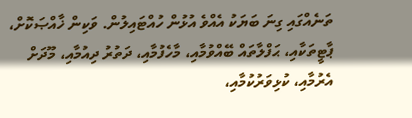ތަނެއްގައި ގިނަ ބަޔަކު އެއްވެ އުޅުން ހުއްޓައިލުން. ވަކިން ޚާއްޞަކޮށް، ޕާޓީތަކާއި، ޙަފްލާތައް ބޭއްވުމާއި، މާހެފުމާއި، ދަތުރު ދިއުމާއި، މޫދަށް އެރުމާއި، ކުޅިވަރުކުމާއި،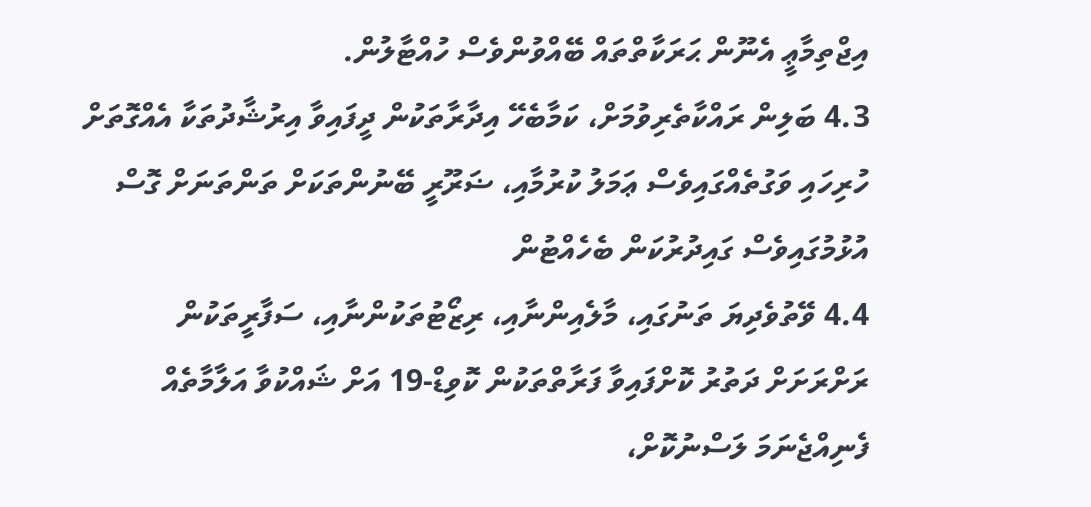އިޖްތިމާޢީ އެނޫން ޙަރަކާތްތައް ބޭއްވުންވެސް ހުއްޓާލުން.
4.3 ބަލިން ރައްކާތެރިވުމަށް، ކަމާބެހޭ އިދާރާތަކުން ދީފައިވާ އިރުޝާދުތަކާ އެއްގޮތަށް ހުރިހައި ވަގުތެއްގައިވެސް ޢަމަލު ކުރުމާއި، ޟަރޫރީ ބޭނުންތަކަށް ތަންތަނަށް ގޮސް އުޅުމުގައިވެސް ގައިދުރުކަން ބެހެއްޓުން
4.4 ވޭތުވެދިޔަ ތަނުގައި، މާލެއިންނާއި، ރިޒޯޓުތަކުންނާއި، ސަފާރީތަކުން ރަށްރަށަށް ދަތުރު ކޮށްފައިވާ ފަރާތްތަކުން ކޮވިޑް-19 އަށް ޝައްކުވާ އަލާމާތެއް ފެނިއްޖެނަމަ ލަސްނުކޮށް،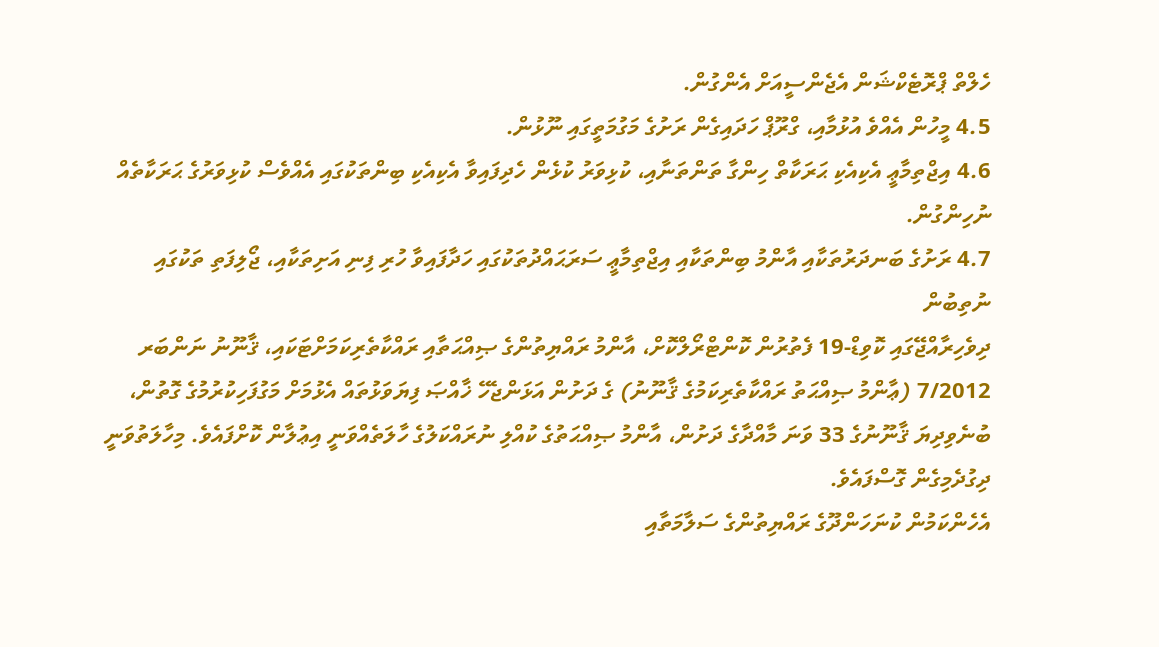ހެލްތް ޕްރޮޓެކްޝަން އެޖެންސީއަށް އެންގުން.
4.5 މީހުން އެއްވެ އުޅުމާއި، ގްރޫޕް ހަދައިގެން ރަށުގެ މަގުމަތީގައި ނޫޅުން.
4.6 އިޖްތިމާޢީ އެކިއެކި ޙަރަކާތް ހިންގާ ތަންތަނާއި، ކުޅިވަރު ކުޅެން ހެދިފައިވާ އެކިއެކި ބިންތަކުގައި އެއްވެސް ކުޅިވަރުގެ ޙަރަކާތެއް ނުހިންގުން.
4.7 ރަށުގެ ބަނދަރުތަކާއި އާންމު ބިންތަކާއި އިޖްތިމާޢީ ސަރަޙައްދުތަކުގައި ހަދާފައިވާ ހުރި ފިނި އަށިތަކާއި، ޖޯލިފަތި ތަކުގައި ނުތިބުން
ދިވެހިރާއްޖޭގައި ކޮވިޑް-19 ފެތުރުން ކޮންޓްރޯލްކޮށް، އާންމު ރައްޔިތުންގެ ޞިއްޙަތާއި ރައްކާތެރިކަމަށްޓަކައި، ޤާނޫނު ނަންބަރ 7/2012 (ޢާންމު ޞިއްޙަތު ރައްކާތެރިކަމުގެ ޤާނޫނު) ގެ ދަށުން އަޅަންޖެހޭ ޚާއްޞަ ފިޔަވަޅުތައް އެޅުމަށް މަގުފަހިކުރުމުގެ ގޮތުން، ބުނެވިދިޔަ ޤާނޫނުގެ 33 ވަނަ މާއްދާގެ ދަށުން، އާންމު ޞިއްޙަތުގެ ކުއްލި ނުރައްކަލުގެ ހާލަތެއްވަނީ އިޢުލާން ކޮށްފައެވެ. މިހާލަތުވަނީ ދިގުދެމިގެން ގޮސްފައެވެ.
އެހެންކަމުން ކުނަހަންދޫގެ ރައްޔިތުންގެ ސަލާމަތާއި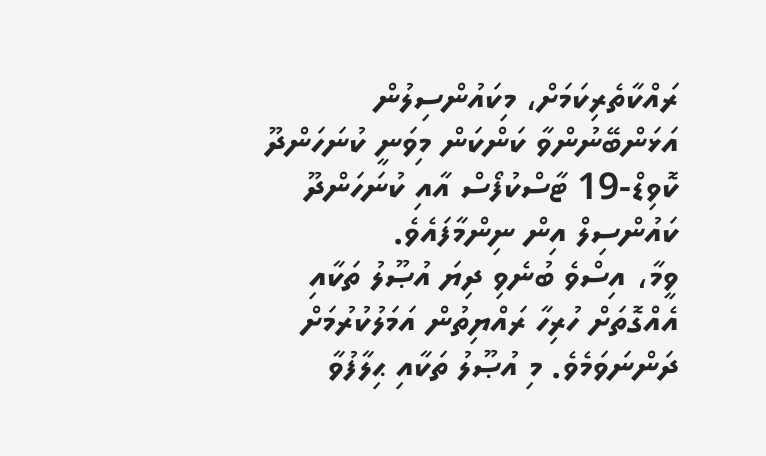ރައްކާތެރިކަމަށް، މިކައުންސިލުން އަޅަންބޭނުންވާ ކަންކަން މިވަނީ ކުނަހަންދޫ ކޮވިޑް-19 ޓާސްކުފޯސް އާއި ކުނަހަންދޫ ކައުންސިލް އިން ނިންމާފައެވެ.
ވީމާ، އިސްވެ ބުނެވި ދިޔަ އުޞޫލު ތަކާއި އެއްގޮތަށް ހުރިހާ ރައްޔިތުން އަމަލުކުރުމަށް ދަންނަވަމެވެ. މި އުޞޫލު ތަކާއި ޙިލާފުވާ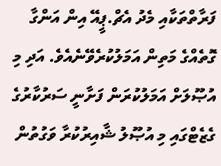ފަރާތްތަކާއި މެދު އެޗް.ޕީއޭ އިން އަންގާ ގޮތެއްގެ މަތިން އަމަލުކުރެވޭނެއެވެ. އަދި މި އުޞޫލަށް އަމަލުކުރަން ފަށާނީ ސަރުކާރުގެ ގެޒެޓްގައި މި އުޞޫލު ޝާއިރުކުރާ ވަގުތުން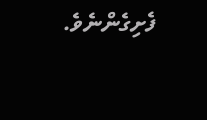ފެށިގެންނެވެ.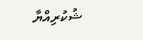ޝުކުރިއްޔާ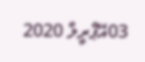03އޭޕްރީލް 2020